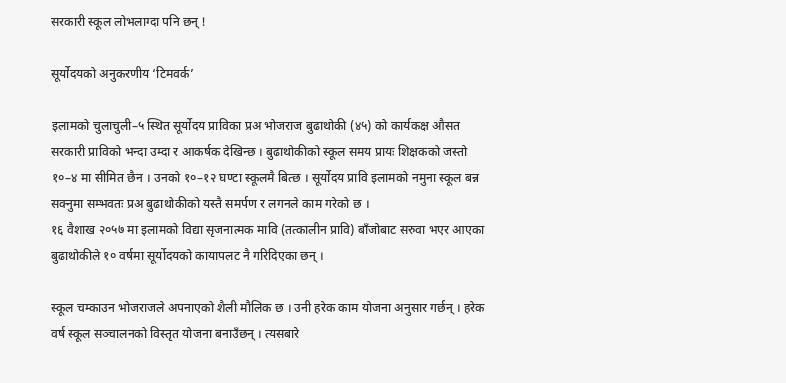सरकारी स्कूल लोभलाग्दा पनि छन् !

सूर्योदयको अनुकरणीय ‘टिमवर्क’

इलामको चुलाचुली–५ स्थित सूर्योदय प्राविका प्रअ भोजराज बुढाथोकी (४५) को कार्यकक्ष औसत सरकारी प्राविको भन्दा उम्दा र आकर्षक देखिन्छ । बुढाथोकीको स्कूल समय प्रायः शिक्षकको जस्तो १०–४ मा सीमित छैन । उनको १०–१२ घण्टा स्कूलमै बित्छ । सूर्योदय प्रावि इलामको नमुना स्कूल बन्न सक्नुमा सम्भवतः प्रअ बुढाथोकीको यस्तै समर्पण र लगनले काम गरेको छ ।
१६ वैशाख २०५७ मा इलामको विद्या सृजनात्मक मावि (तत्कालीन प्रावि) बाँजोबाट सरुवा भएर आएका बुढाथोकीले १० वर्षमा सूर्योदयको कायापलट नै गरिदिएका छन् ।

स्कूल चम्काउन भोजराजले अपनाएको शैली मौलिक छ । उनी हरेक काम योजना अनुसार गर्छन् । हरेक वर्ष स्कूल सञ्चालनको विस्तृत योजना बनाउँछन् । त्यसबारे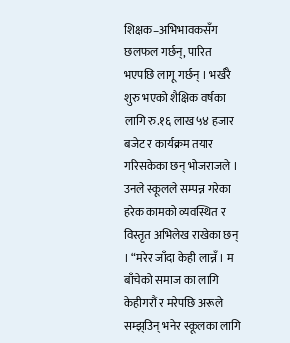शिक्षक–अभिभावकसँग छलफल गर्छन्, पारित भएपछि लागू गर्छन् । भर्खरै शुरु भएको शैक्षिक वर्षका लागि रु.१६ लाख ५४ हजार बजेट र कार्यक्रम तयार गरिसकेका छन् भोजराजले । उनले स्कूलले सम्पन्न गरेका हरेक कामको व्यवस्थित र विस्तृत अभिलेख राखेका छन् । “मरेर जाँदा केही लान्नँ । म बाँचेको समाज का लागि केहीगरौं र मरेपछि अरूले सम्झ्उिन् भनेर स्कूलका लागि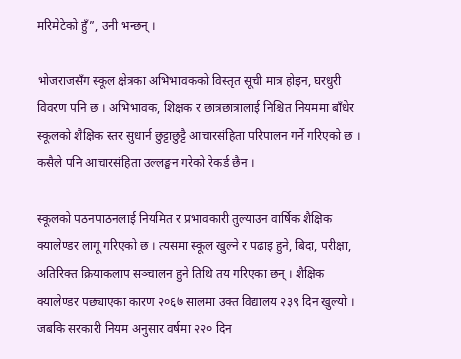मरिमेटेको हुँ”, उनी भन्छन् ।

भोजराजसँग स्कूल क्षेत्रका अभिभावकको विस्तृत सूची मात्र होइन, घरधुरी विवरण पनि छ । अभिभावक, शिक्षक र छात्रछात्रालाई निश्चित नियममा बाँधेर स्कूलको शैक्षिक स्तर सुधार्न छुट्टाछुट्टै आचारसंहिता परिपालन गर्ने गरिएको छ । कसैले पनि आचारसंहिता उल्लङ्घन गरेको रेकर्ड छैन ।

स्कूलको पठनपाठनलाई नियमित र प्रभावकारी तुल्याउन वार्षिक शैक्षिक क्यालेण्डर लागू गरिएको छ । त्यसमा स्कूल खुल्ने र पढाइ हुने, बिदा, परीक्षा, अतिरिक्त क्रियाकलाप सञ्चालन हुने तिथि तय गरिएका छन् । शैक्षिक क्यालेण्डर पछ्याएका कारण २०६७ सालमा उक्त विद्यालय २३९ दिन खुल्यो । जबकि सरकारी नियम अनुसार वर्षमा २२० दिन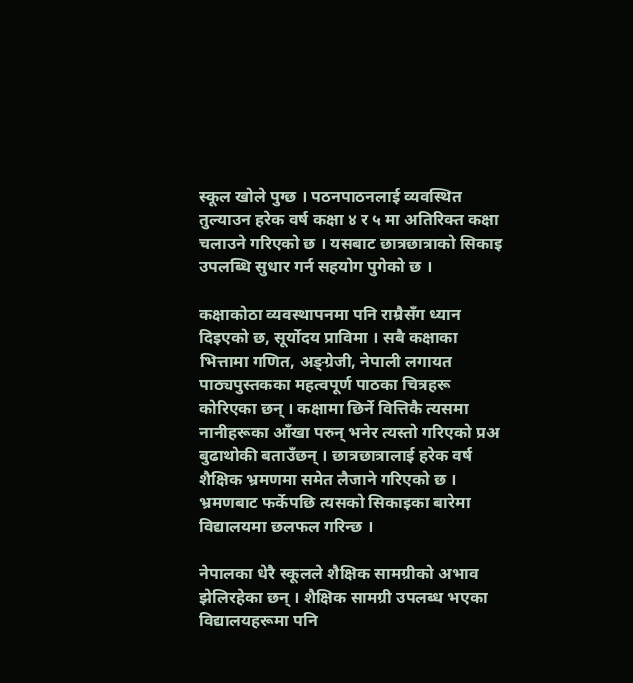स्कूल खोले पुग्छ । पठनपाठनलाई व्यवस्थित तुल्याउन हरेक वर्ष कक्षा ४ र ५ मा अतिरिक्त कक्षा चलाउने गरिएको छ । यसबाट छात्रछात्राको सिकाइ उपलब्धि सुधार गर्न सहयोग पुगेको छ ।

कक्षाकोठा व्यवस्थापनमा पनि राम्रैसँग ध्यान दिइएको छ, सूर्योदय प्राविमा । सबै कक्षाका भित्तामा गणित, अङ्ग्रेजी, नेपाली लगायत पाठ्यपुस्तकका महत्वपूर्ण पाठका चित्रहरू कोरिएका छन् । कक्षामा छिर्ने वित्तिकै त्यसमा नानीहरूका आँखा परुन् भनेर त्यस्तो गरिएको प्रअ बुढाथोकी बताउँछन् । छात्रछात्रालाई हरेक वर्ष शैक्षिक भ्रमणमा समेत लैजाने गरिएको छ । भ्रमणबाट फर्केपछि त्यसको सिकाइका बारेमा विद्यालयमा छलफल गरिन्छ ।

नेपालका धेरै स्कूलले शैक्षिक सामग्रीको अभाव झेलिरहेका छन् । शैक्षिक सामग्री उपलब्ध भएका विद्यालयहरूमा पनि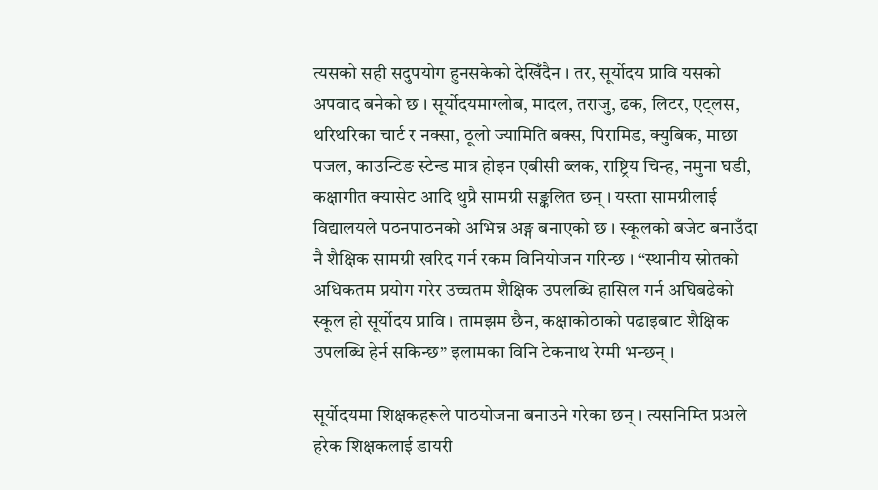त्यसको सही सदुपयोग हुनसकेको देखिँदैन । तर, सूर्योदय प्रावि यसको अपवाद बनेको छ । सूर्योदयमाग्लोब, मादल, तराजु, ढक, लिटर, एट्लस, थरिथरिका चार्ट र नक्सा, ठूलो ज्यामिति बक्स, पिरामिड, क्युबिक, माछा पजल, काउन्टिङ स्टेन्ड मात्र होइन एबीसी ब्लक, राष्ट्रिय चिन्ह, नमुना घडी, कक्षागीत क्यासेट आदि थुप्रै सामग्री सङ्कलित छन् । यस्ता सामग्रीलाई विद्यालयले पठनपाठनको अभिन्न अङ्ग बनाएको छ । स्कूलको बजेट बनाउँदा नै शैक्षिक सामग्री खरिद गर्न रकम विनियोजन गरिन्छ । “स्थानीय स्रोतको अधिकतम प्रयोग गरेर उच्चतम शैक्षिक उपलब्धि हासिल गर्न अघिबढेको स्कूल हो सूर्योदय प्रावि । तामझम छैन, कक्षाकोठाको पढाइबाट शैक्षिक उपलब्धि हेर्न सकिन्छ” इलामका विनि टेकनाथ रेग्मी भन्छन् ।

सूर्योदयमा शिक्षकहरूले पाठयोजना बनाउने गरेका छन् । त्यसनिम्ति प्रअले हरेक शिक्षकलाई डायरी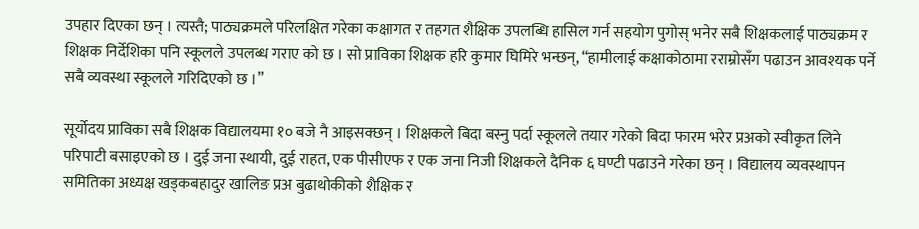उपहार दिएका छन् । त्यस्तै; पाठ्यक्रमले परिलक्षित गरेका कक्षागत र तहगत शैक्षिक उपलब्धि हासिल गर्न सहयोग पुगोस् भनेर सबै शिक्षकलाई पाठ्यक्रम र शिक्षक निर्देशिका पनि स्कूलले उपलब्ध गराए को छ । सो प्राविका शिक्षक हरि कुमार घिमिरे भन्छन्, “हामीलाई कक्षाकोठामा रराम्रोसँग पढाउन आवश्यक पर्ने सबै व्यवस्था स्कूलले गरिदिएको छ ।”

सूर्योदय प्राविका सबै शिक्षक विद्यालयमा १० बजे नै आइसक्छन् । शिक्षकले बिदा बस्नु पर्दा स्कूलले तयार गरेको बिदा फारम भरेर प्रअको स्वीकृत लिने परिपाटी बसाइएको छ । दुई जना स्थायी, दुई राहत, एक पीसीएफ र एक जना निजी शिक्षकले दैनिक ६ घण्टी पढाउने गरेका छन् । विद्यालय व्यवस्थापन समितिका अध्यक्ष खड्कबहादुर खालिङ प्रअ बुढाथोकीको शैक्षिक र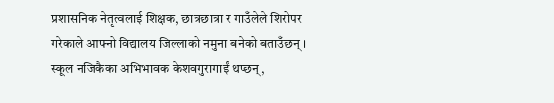प्रशासनिक नेतृत्वलाई शिक्षक, छात्रछात्रा र गाउँलेले शिरोपर गरेकाले आफ्नो विद्यालय जिल्लाको नमुना बनेको बताउँछन् । स्कूल नजिकैका अभिभावक केशवगुरागाईं थप्छन्,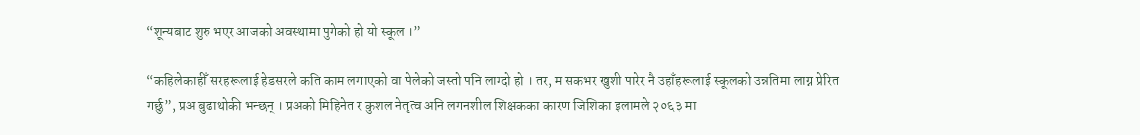“शून्यबाट शुरु भएर आजको अवस्थामा पुगेको हो यो स्कूल ।”

“कहिलेकाहीँ सरहरूलाई हेडसरले कति काम लगाएको वा पेलेको जस्तो पनि लाग्दो हो । तर, म सकभर खुशी पारेर नै उहाँहरूलाई स्कूलको उन्नतिमा लाग्न प्रेरित गर्छु”, प्रअ बुढाथोकी भन्छन् । प्रअको मिहिनेत र कुशल नेतृत्व अनि लगनशील शिक्षकका कारण जिशिका इलामले २०६३ मा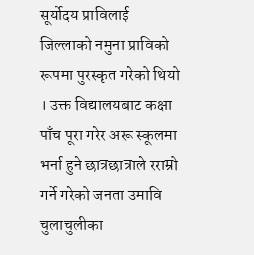सूर्योदय प्राविलाई जिल्लाको नमुना प्राविको रूपमा पुरस्कृत गरेको थियो । उक्त विद्यालयबाट कक्षा पाँच पूरा गरेर अरू स्कूलमा भर्ना हुने छात्रछात्राले रराम्रो गर्ने गरेको जनता उमावि चुलाचुलीका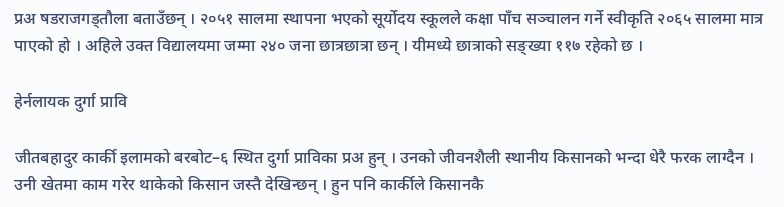प्रअ षडराजगड्तौला बताउँछन् । २०५१ सालमा स्थापना भएको सूर्योदय स्कूलले कक्षा पाँच सञ्चालन गर्ने स्वीकृति २०६५ सालमा मात्र पाएको हो । अहिले उक्त विद्यालयमा जम्मा २४० जना छात्रछात्रा छन् । यीमध्ये छात्राको सङ्ख्या ११७ रहेको छ ।

हेर्नलायक दुर्गा प्रावि

जीतबहादुर कार्की इलामको बरबोट–६ स्थित दुर्गा प्राविका प्रअ हुन् । उनको जीवनशैली स्थानीय किसानको भन्दा धेरै फरक लाग्दैन । उनी खेतमा काम गरेर थाकेको किसान जस्तै देखिन्छन् । हुन पनि कार्कीले किसानकै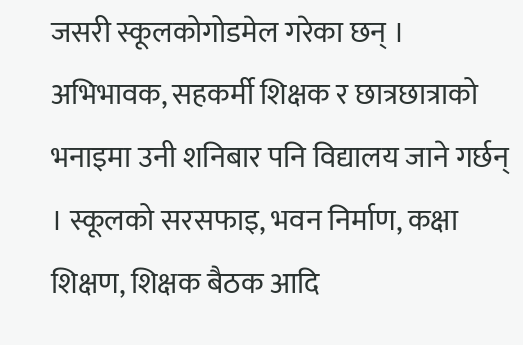जसरी स्कूलकोगोडमेल गरेका छन् । अभिभावक, सहकर्मी शिक्षक र छात्रछात्राको भनाइमा उनी शनिबार पनि विद्यालय जाने गर्छन् । स्कूलको सरसफाइ, भवन निर्माण, कक्षा शिक्षण, शिक्षक बैठक आदि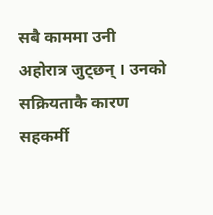सबै काममा उनी अहोरात्र जुट्छन् । उनको सक्रियताकै कारण सहकर्मी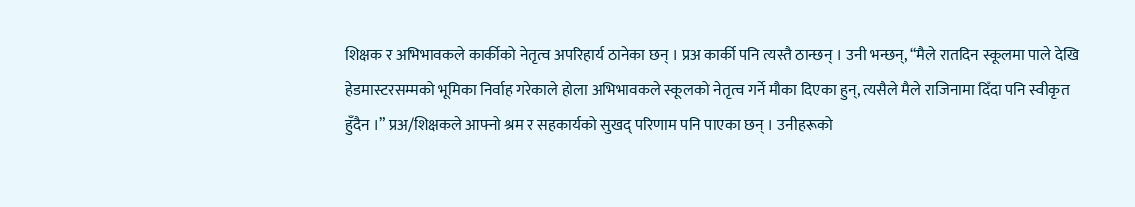शिक्षक र अभिभावकले कार्कीको नेतृत्व अपरिहार्य ठानेका छन् । प्रअ कार्की पनि त्यस्तै ठान्छन् । उनी भन्छन्, “मैले रातदिन स्कूलमा पाले देखि हेडमास्टरसम्मको भूमिका निर्वाह गरेकाले होला अभिभावकले स्कूलको नेतृत्व गर्ने मौका दिएका हुन्, त्यसैले मैले राजिनामा दिँदा पनि स्वीकृत हुँदैन ।” प्रअ/शिक्षकले आफ्नो श्रम र सहकार्यको सुखद् परिणाम पनि पाएका छन् । उनीहरूको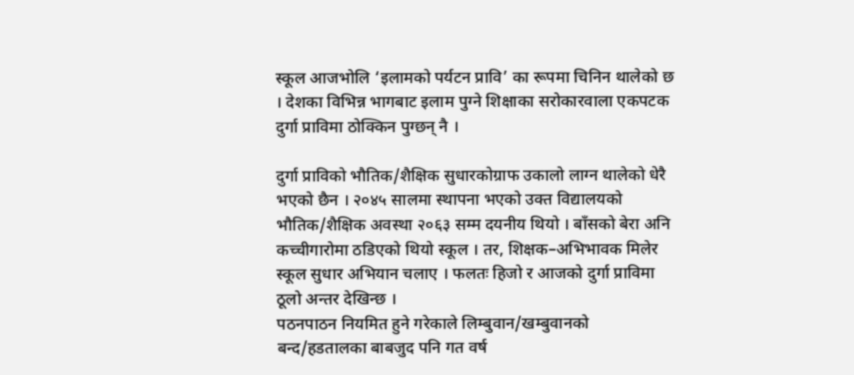स्कूल आजभोलि ‘इलामको पर्यटन प्रावि’ का रूपमा चिनिन थालेको छ । देशका विभिन्न भागबाट इलाम पुग्ने शिक्षाका सरोकारवाला एकपटक दुर्गा प्राविमा ठोक्किन पुग्छन् नै ।

दुर्गा प्राविको भौतिक/शैक्षिक सुधारकोग्राफ उकालो लाग्न थालेको धेरै भएको छैन । २०४५ सालमा स्थापना भएको उक्त विद्यालयको भौतिक/शैक्षिक अवस्था २०६३ सम्म दयनीय थियो । बाँसको बेरा अनि कच्चीगारोमा ठडिएको थियो स्कूल । तर, शिक्षक–अभिभावक मिलेर स्कूल सुधार अभियान चलाए । फलतः हिजो र आजको दुर्गा प्राविमा ठूलो अन्तर देखिन्छ ।
पठनपाठन नियमित हुने गरेकाले लिम्बुवान/खम्बुवानको बन्द/हडतालका बाबजुद पनि गत वर्ष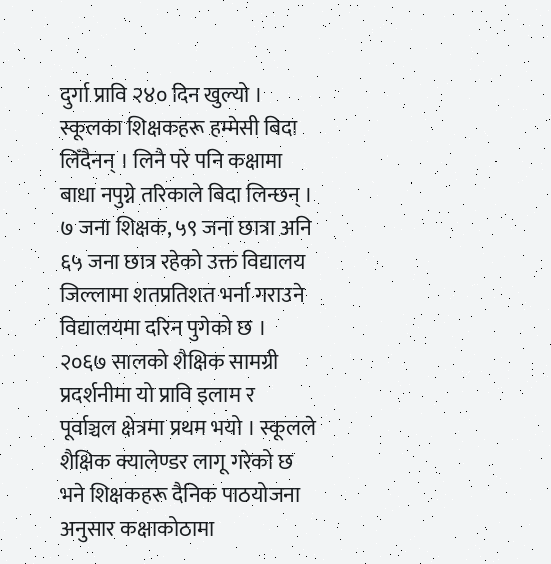दुर्गा प्रावि २४० दिन खुल्यो । स्कूलका शिक्षकहरू हम्मेसी बिदा लिँदैनन् । लिनै परे पनि कक्षामा बाधा नपुग्ने तरिकाले बिदा लिन्छन् । ७ जना शिक्षक, ५९ जना छात्रा अनि ६५ जना छात्र रहेको उक्त विद्यालय जिल्लामा शतप्रतिशत भर्ना गराउने विद्यालयमा दरिन पुगेको छ । २०६७ सालको शैक्षिक सामग्री प्रदर्शनीमा यो प्रावि इलाम र पूर्वाञ्चल क्षेत्रमा प्रथम भयो । स्कूलले शैक्षिक क्यालेण्डर लागू गरेको छ भने शिक्षकहरू दैनिक पाठयोजना अनुसार कक्षाकोठामा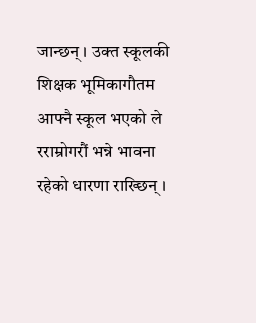जान्छन् । उक्त स्कूलकी शिक्षक भूमिकागौतम आफ्नै स्कूल भएको ले रराम्रोगरौं भन्ने भावना रहेको धारणा राख्छिन् ।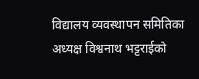विद्यालय व्यवस्थापन समितिका अध्यक्ष विश्वनाथ भट्टराईको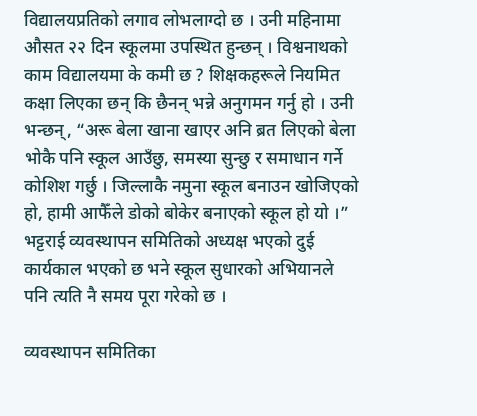विद्यालयप्रतिको लगाव लोभलाग्दो छ । उनी महिनामा औसत २२ दिन स्कूलमा उपस्थित हुन्छन् । विश्वनाथको काम विद्यालयमा के कमी छ ? शिक्षकहरूले नियमित कक्षा लिएका छन् कि छैनन् भन्ने अनुगमन गर्नु हो । उनी भन्छन्, “अरू बेला खाना खाएर अनि ब्रत लिएको बेला भोकै पनि स्कूल आउँछु, समस्या सुन्छु र समाधान गर्ने कोशिश गर्छु । जिल्लाकै नमुना स्कूल बनाउन खोजिएको हो, हामी आफैँले डोको बोकेर बनाएको स्कूल हो यो ।” भट्टराई व्यवस्थापन समितिको अध्यक्ष भएको दुई कार्यकाल भएको छ भने स्कूल सुधारको अभियानले पनि त्यति नै समय पूरा गरेको छ ।

व्यवस्थापन समितिका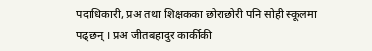पदाधिकारी, प्रअ तथा शिक्षकका छोराछोरी पनि सोही स्कूलमा पढ्छन् । प्रअ जीतबहादुर कार्कीकी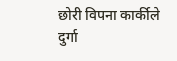छोरी विपना कार्कीले दुर्गा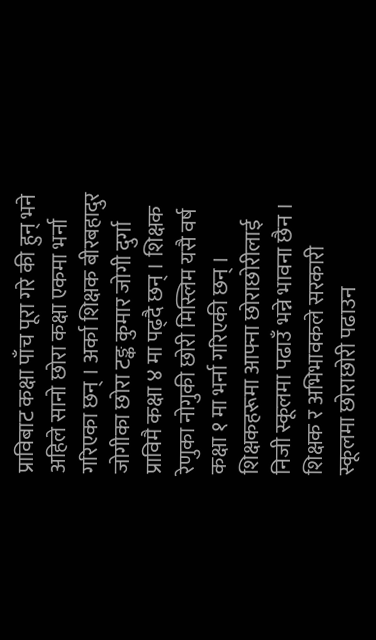प्राविबाट कक्षा पाँच पूरा गरे की हुन् भने अहिले सानो छोरा कक्षा एकमा भर्ना गरिएका छन् । अर्का शिक्षक बीरबहादुर जोगीका छोरा टङ्क कुमार जोगी दुर्गा प्राविमै कक्षा ४ मा पढ्दै छन् । शिक्षक रेणुका नोगुकी छोरी मिस्लिम यसै वर्ष कक्षा १ मा भर्ना गरिएकी छन् । शिक्षकहरूमा आफ्ना छोराछोरीलाई निजी स्कूलमा पढाउँ भन्ने भावना छैन । शिक्षक र अभिभावकले सरकारी स्कूलमा छोराछोरी पढाउन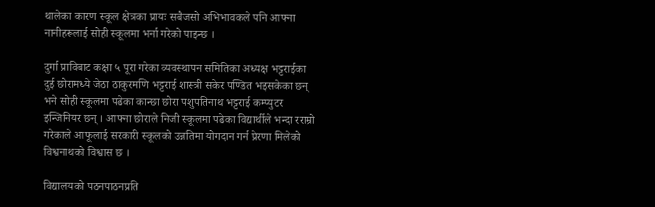थालेका कारण स्कूल क्षेत्रका प्रायः सबैजसो अभिभावकले पनि आफ्ना नानीहरूलाई सोही स्कूलमा भर्ना गरेको पाइन्छ ।

दुर्गा प्राविबाट कक्षा ५ पूरा गरेका व्यवस्थापन समितिका अध्यक्ष भट्टराईका दुई छोरामध्ये जेठा ठाकुरमणि भट्टराई शास्त्री सकेर पण्डित भइसकेका छन् भने सोही स्कूलमा पढेका कान्छा छोरा पशुपतिनाथ भट्टराई कम्प्युटर इन्जिनियर छन् । आफ्ना छोराले निजी स्कूलमा पढेका विद्यार्थीले भन्दा रराम्रो गरेकाले आफूलाई सरकारी स्कूलको उन्नतिमा योगदान गर्न प्रेरणा मिलेको विश्वनाथको विश्वास छ ।

विद्यालयको पठनपाठनप्रति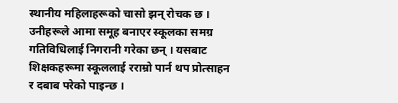स्थानीय महिलाहरूको चासो झन् रोचक छ । उनीहरूले आमा समूह बनाएर स्कूलका समग्र गतिविधिलाई निगरानी गरेका छन् । यसबाट शिक्षकहरूमा स्कूललाई रराम्रो पार्न थप प्रोत्साहन र दबाब परेको पाइन्छ ।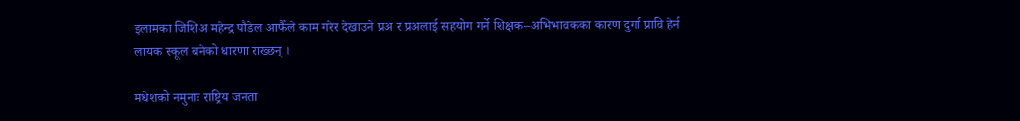इलामका जिशिअ महेन्द्र पौडेल आफैँले काम गरेर देखाउने प्रअ र प्रअलाई सहयोग गर्ने शिक्षक–अभिभावकका कारण दुर्गा प्रावि हेर्न लायक स्कूल बनेको धारणा राख्छन् ।

मधेशको नमुनाः राष्ट्रिय जनता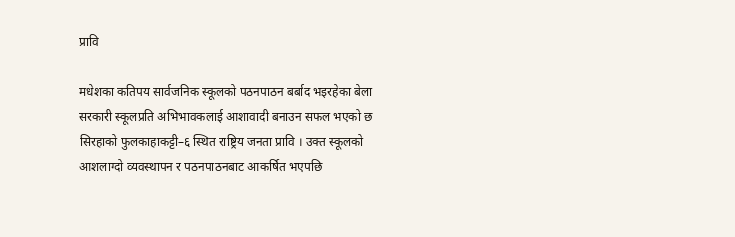प्रावि

मधेशका कतिपय सार्वजनिक स्कूलको पठनपाठन बर्बाद भइरहेका बेला सरकारी स्कूलप्रति अभिभावकलाई आशावादी बनाउन सफल भएको छ सिरहाको फुलकाहाकट्टी–६ स्थित राष्ट्रिय जनता प्रावि । उक्त स्कूलको आशलाग्दो व्यवस्थापन र पठनपाठनबाट आकर्षित भएपछि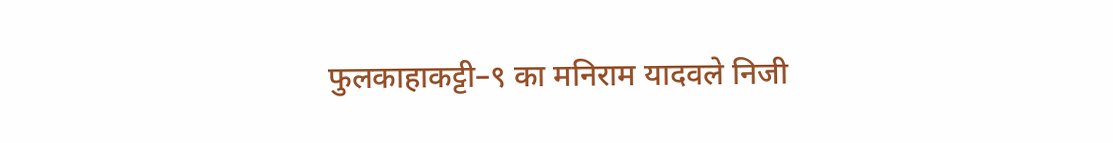फुलकाहाकट्टी–९ का मनिराम यादवले निजी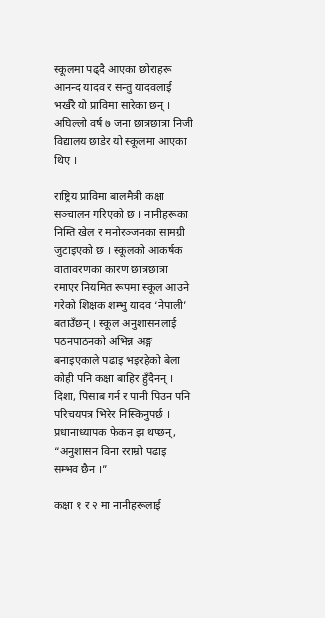स्कूलमा पढ्दै आएका छोराहरू आनन्द यादव र सन्तु यादवलाई भर्खरै यो प्राविमा सारेका छन् । अघिल्लो वर्ष ७ जना छात्रछात्रा निजी विद्यालय छाडेर यो स्कूलमा आएका थिए ।

राष्ट्रिय प्राविमा बालमैत्री कक्षा सञ्चालन गरिएको छ । नानीहरूका निम्ति खेल र मनोरञ्जनका सामग्री जुटाइएको छ । स्कूलको आकर्षक वातावरणका कारण छात्रछात्रा रमाएर नियमित रूपमा स्कूल आउने गरेको शिक्षक शम्भु यादव ‘नेपाली’ बताउँछन् । स्कूल अनुशासनलाई पठनपाठनको अभिन्न अङ्ग बनाइएकाले पढाइ भइरहेको बेला कोही पनि कक्षा बाहिर हुँदैनन् । दिशा, पिसाब गर्न र पानी पिउन पनि परिचयपत्र भिरेर निस्किनुपर्छ । प्रधानाध्यापक फेकन झ थप्छन्, “अनुशासन विना रराम्रो पढाइ सम्भव छैन ।”

कक्षा १ र २ मा नानीहरूलाई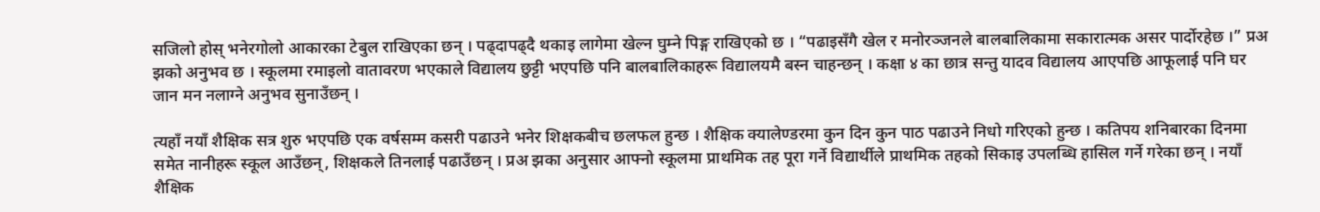सजिलो होस् भनेरगोलो आकारका टेबुल राखिएका छन् । पढ्दापढ्दै थकाइ लागेमा खेल्न घुम्ने पिङ्ग राखिएको छ । “पढाइसँगै खेल र मनोरञ्जनले बालबालिकामा सकारात्मक असर पार्दोरहेछ ।” प्रअ झको अनुभव छ । स्कूलमा रमाइलो वातावरण भएकाले विद्यालय छुट्टी भएपछि पनि बालबालिकाहरू विद्यालयमै बस्न चाहन्छन् । कक्षा ४ का छात्र सन्तु यादव विद्यालय आएपछि आफूलाई पनि घर जान मन नलाग्ने अनुभव सुनाउँछन् ।

त्यहाँ नयाँ शैक्षिक सत्र शुरु भएपछि एक वर्षसम्म कसरी पढाउने भनेर शिक्षकबीच छलफल हुन्छ । शैक्षिक क्यालेण्डरमा कुन दिन कुन पाठ पढाउने निधो गरिएको हुन्छ । कतिपय शनिबारका दिनमा समेत नानीहरू स्कूल आउँछन्, शिक्षकले तिनलाई पढाउँछन् । प्रअ झका अनुसार आफ्नो स्कूलमा प्राथमिक तह पूरा गर्ने विद्यार्थीले प्राथमिक तहको सिकाइ उपलब्धि हासिल गर्ने गरेका छन् । नयाँ शैक्षिक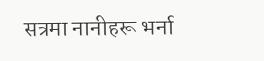सत्रमा नानीहरू भर्ना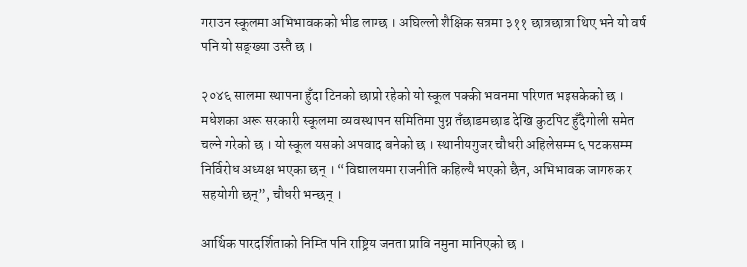गराउन स्कूलमा अभिभावकको भीड लाग्छ । अघिल्लो शैक्षिक सत्रमा ३११ छात्रछात्रा थिए भने यो वर्ष पनि यो सङ्ख्या उस्तै छ ।

२०४६ सालमा स्थापना हुँदा टिनको छाप्रो रहेको यो स्कूल पक्की भवनमा परिणत भइसकेको छ । मधेशका अरू सरकारी स्कूलमा व्यवस्थापन समितिमा पुग्न तँछाडमछाड देखि कुटपिट हुँदैगोली समेत चल्ने गरेको छ । यो स्कूल यसको अपवाद बनेको छ । स्थानीयगुजर चौधरी अहिलेसम्म ६ पटकसम्म निर्विरोध अध्यक्ष भएका छन् । “विद्यालयमा राजनीति कहिल्यै भएको छैन, अभिभावक जागरुक र सहयोगी छन्”, चौधरी भन्छन् ।

आर्थिक पारदर्शिताको निम्ति पनि राष्ट्रिय जनता प्रावि नमुना मानिएको छ ।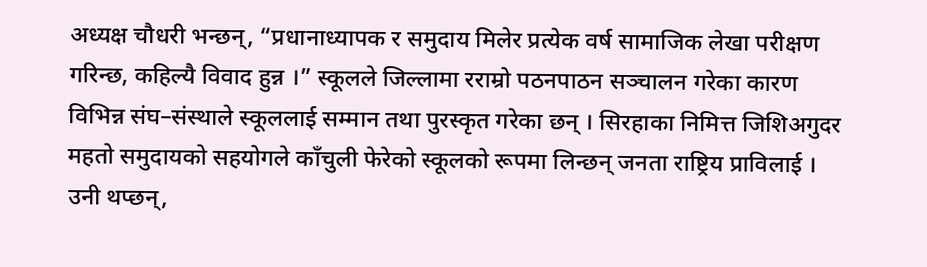अध्यक्ष चौधरी भन्छन्, “प्रधानाध्यापक र समुदाय मिलेर प्रत्येक वर्ष सामाजिक लेखा परीक्षण गरिन्छ, कहिल्यै विवाद हुन्न ।” स्कूलले जिल्लामा रराम्रो पठनपाठन सञ्चालन गरेका कारण विभिन्न संघ–संस्थाले स्कूललाई सम्मान तथा पुरस्कृत गरेका छन् । सिरहाका निमित्त जिशिअगुदर महतो समुदायको सहयोगले काँचुली फेरेको स्कूलको रूपमा लिन्छन् जनता राष्ट्रिय प्राविलाई । उनी थप्छन्,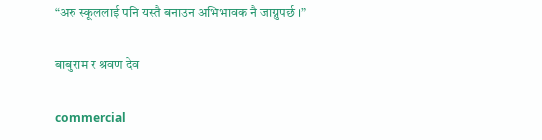“अरु स्कूललाई पनि यस्तै बनाउन अभिभावक नै जाग्नुपर्छ ।”

बाबुराम र श्रवण देव

commercial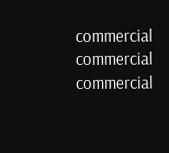commercial commercial commercial